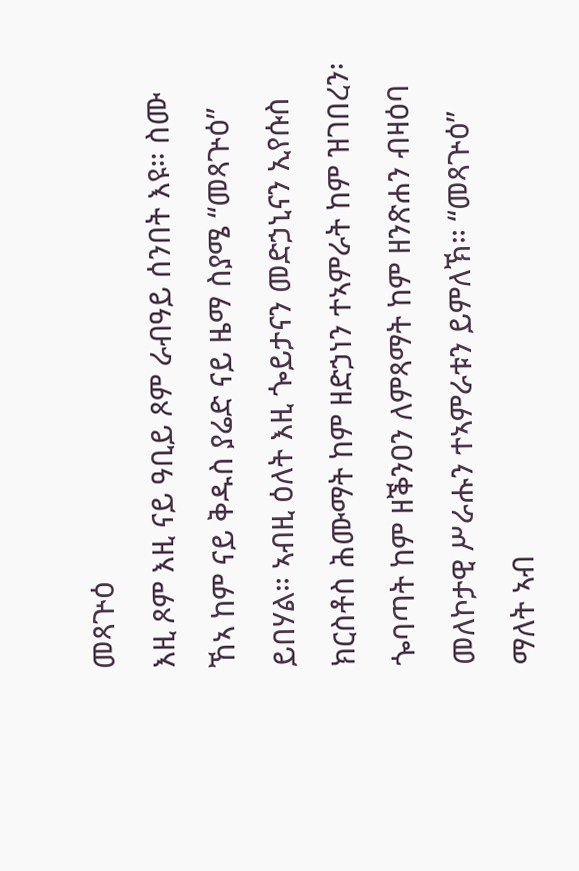መጻጕዕ
እዚ ጾም እዚ ናይ ዓቢይ ጾም ራብዓይ ሰንበት እዩ። ስሙ ኸኣ ከም ናይ ቅዱስ ያሬድ ናይ ዜማ ስያሜ “መጻጕዕ” ይበሃል። ኣብዚ ዕለት እዚ ጐይታናን መድኃኒናን ኢየሱስ ክርስቶስ ሕሙማት ከም ዘድኃነን ተኣምራት ከም ዝገበረን፡ ጐባጣት ከም ዘቕንዐን ለምጻማት ከም ዘንጽሐን ብዛዕባ መለኮታዊ ሥራሑን ተኣምራቱን ይምለኽ። “መጻጕዕ” ማለት ኣብ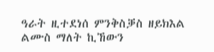ዓራት ዚተደነሰ ምንቅስቓስ ዘይክእል ልሙስ ማለት ኪኸውን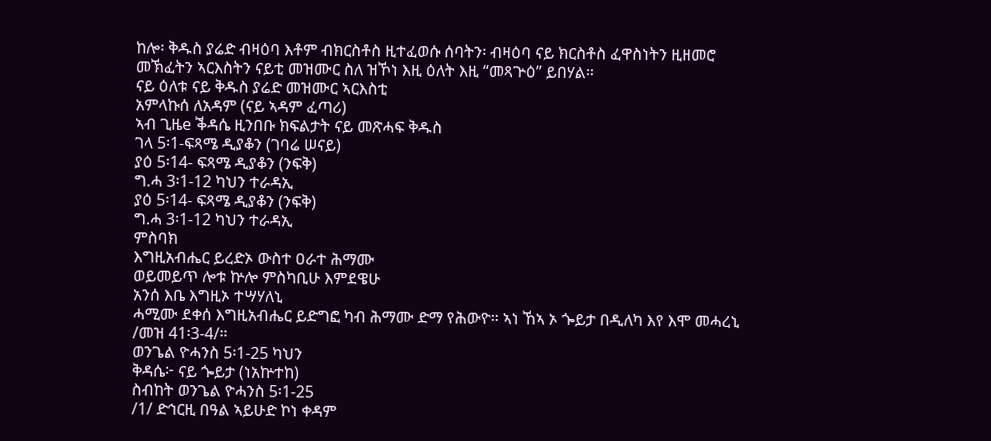ከሎ፡ ቅዱስ ያሬድ ብዛዕባ እቶም ብክርስቶስ ዚተፈወሱ ሰባትን፡ ብዛዕባ ናይ ክርስቶስ ፈዋስነትን ዚዘመሮ መኽፈትን ኣርእስትን ናይቲ መዝሙር ስለ ዝኾነ እዚ ዕለት እዚ “መጻጕዕ” ይበሃል።
ናይ ዕለቱ ናይ ቅዱስ ያሬድ መዝሙር ኣርእስቲ
አምላኩሰ ለአዳም (ናይ ኣዳም ፈጣሪ)
ኣብ ጊዜe ቕዳሴ ዚንበቡ ክፍልታት ናይ መጽሓፍ ቅዱስ
ገላ 5፡1-ፍጻሜ ዲያቆን (ገባሬ ሠናይ)
ያዕ 5፡14- ፍጻሜ ዲያቆን (ንፍቅ)
ግ.ሓ 3፡1-12 ካህን ተራዳኢ
ያዕ 5፡14- ፍጻሜ ዲያቆን (ንፍቅ)
ግ.ሓ 3፡1-12 ካህን ተራዳኢ
ምስባክ
እግዚአብሔር ይረድኦ ውስተ ዐራተ ሕማሙ
ወይመይጥ ሎቱ ኵሎ ምስካቢሁ እምደዌሁ
አንሰ እቤ እግዚኦ ተሣሃለኒ
ሓሚሙ ደቀሰ እግዚአብሔር ይድግፎ ካብ ሕማሙ ድማ የሕውዮ። ኣነ ኸኣ ኦ ጐይታ በዲለካ እየ እሞ መሓረኒ /መዝ 41፡3-4/።
ወንጌል ዮሓንስ 5፡1-25 ካህን
ቅዳሴ፦ ናይ ጐይታ (ነአኵተከ)
ስብከት ወንጌል ዮሓንስ 5፡1-25
/1/ ድኅርዚ በዓል ኣይሁድ ኮነ ቀዳም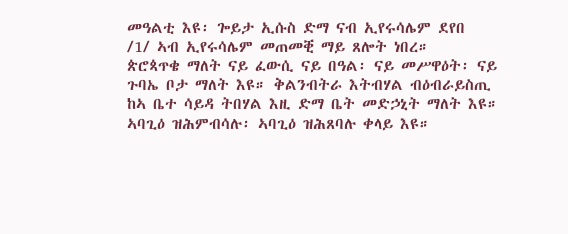መዓልቲ እዩ፡ ጐይታ ኢሱስ ድማ ናብ ኢየሩሳሌም ደየበ
/1/ ኣብ ኢየሩሳሌም መጠመቒ ማይ ጸሎት ነበረ።
ጵሮጳጥቄ ማለት ናይ ፈውሲ ናይ በዓል፡ ናይ መሥዋዕት፡ ናይ ጉባኤ ቦታ ማለት እዩ። ቅልንብትራ እትብሃል ብዕብራይስጢ ከኣ ቤተ ሳይዳ ትበሃል እዚ ድማ ቤት መድኃኒት ማለት እዩ። ኣባጊዕ ዝሕምብሳሉ፡ ኣባጊዕ ዝሕጸባሉ ቀላይ እዩ።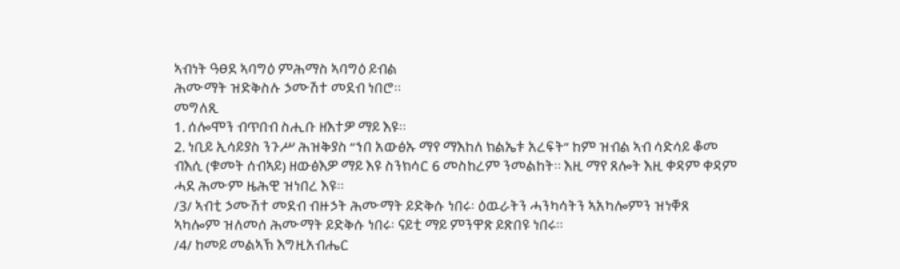ኣብነት ዓፀደ ኣባግዕ ምሕማስ ኣባግዕ ይብል
ሕሙማት ዝድቅስሉ ኃሙሽተ መደብ ነበሮ።
መግለጺ
1. ሰሎሞን ብጥበብ ስሒቡ ዘእተዎ ማይ እዩ።
2. ነቢይ ኢሳይያስ ንጉሥ ሕዝቅያስ “ኀበ አውፅኡ ማየ ማእከለ ክልኤቱ አረፍት” ከም ዝብል ኣብ ሳድሳይ ቆመ ብእሲ (ቁመት ሰብኣይ) ዘውፅእዎ ማይ እዩ ስንክሳር 6 መስከረም ንመልከት። እዚ ማየ ጸሎት እዚ ቀዳም ቀዳም ሓደ ሕሙም ዜሕዊ ዝነበረ እዩ።
/3/ ኣብቲ ኃሙሽተ መደብ ብዙኃት ሕሙማት ይድቅሱ ነበሩ፡ ዕዉራትን ሓንካሳትን ኣአካሎምን ዝነቐጸ
ኣካሎም ዝለመሰ ሕሙማት ይድቅሱ ነበሩ፡ ናይቲ ማይ ምንዋጽ ይጽበዩ ነበሩ።
/4/ ከመይ መልኣኽ እግዚአብሔር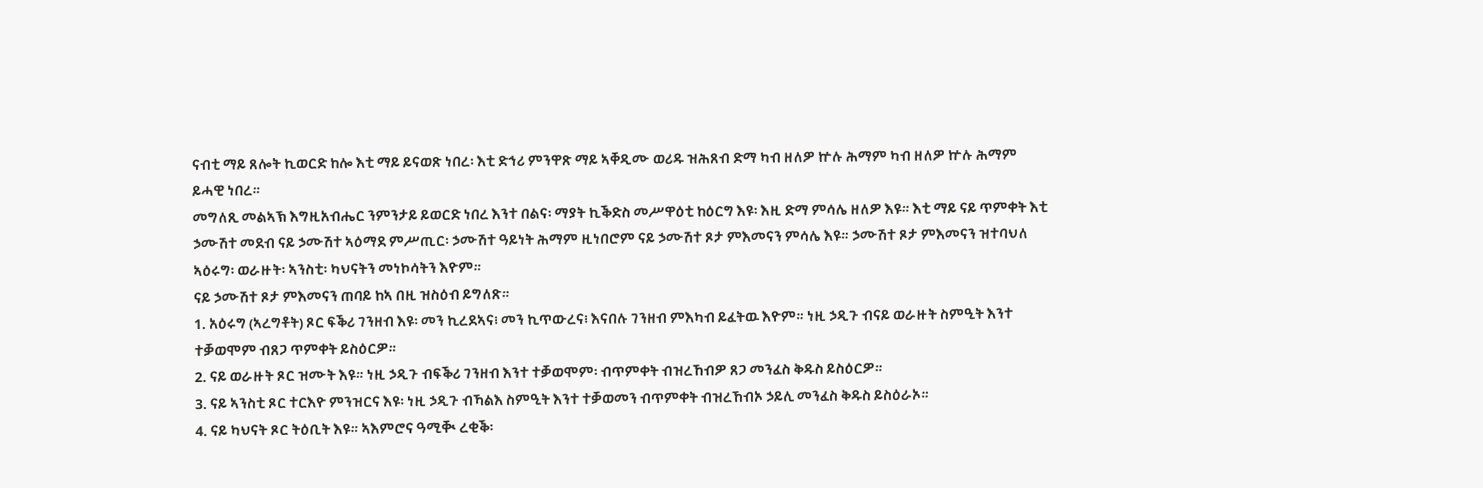ናብቲ ማይ ጸሎት ኪወርድ ከሎ እቲ ማይ ይናወጽ ነበረ፡ እቲ ድኅሪ ምንዋጽ ማይ ኣቐዲሙ ወሪዱ ዝሕጸብ ድማ ካብ ዘለዎ ኵሉ ሕማም ካብ ዘለዎ ኵሉ ሕማም ይሓዊ ነበረ።
መግለጺ መልኣኽ እግዚአብሔር ንምንታይ ይወርድ ነበረ እንተ በልና፡ ማያት ኪቕድስ መሥዋዕቲ ከዕርግ እዩ፡ እዚ ድማ ምሳሌ ዘለዎ እዩ። እቲ ማይ ናይ ጥምቀት እቲ ኃሙሽተ መደብ ናይ ኃሙሽተ ኣዕማደ ምሥጢር፡ ኃሙሽተ ዓይነት ሕማም ዚነበሮም ናይ ኃሙሽተ ጾታ ምእመናን ምሳሌ እዩ። ኃሙሽተ ጾታ ምእመናን ዝተባህለ ኣዕሩግ፡ ወራዙት፡ ኣንስቲ፡ ካህናትን መነኮሳትን እዮም።
ናይ ኃሙሽተ ጾታ ምእመናን ጠባይ ከኣ በዚ ዝስዕብ ይግለጽ።
1. አዕሩግ (ኣረግቶት) ጾር ፍቕሪ ገንዘብ እዩ፡ መን ኪረደኣና፧ መን ኪጥውረና፧ እናበሉ ገንዘብ ምእካብ ይፈትዉ እዮም። ነዚ ኃዲጉ ብናይ ወራዙት ስምዒት እንተ ተቓወሞም ብጸጋ ጥምቀት ይስዕርዎ።
2. ናይ ወራዙት ጾር ዝሙት እዩ። ነዚ ኃዲጉ ብፍቕሪ ገንዘብ እንተ ተቓወሞም፡ ብጥምቀት ብዝረኸብዎ ጸጋ መንፈስ ቅዱስ ይስዕርዎ።
3. ናይ ኣንስቲ ጾር ተርእዮ ምንዝርና እዩ፡ ነዚ ኃዲጉ ብኻልእ ስምዒት እንተ ተቓወመን ብጥምቀት ብዝረኸብኦ ኃይሊ መንፈስ ቅዱስ ይስዕራኦ።
4. ናይ ካህናት ጾር ትዕቢት እዩ። ኣእምሮና ዓሚቚ ረቂቕ፡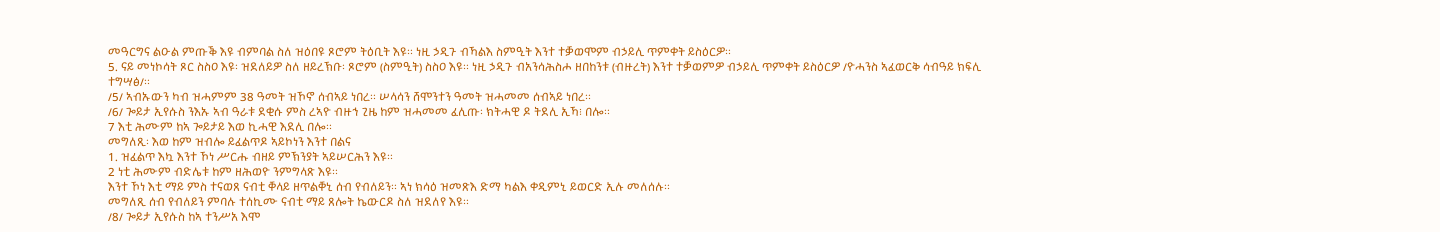መዓርግና ልዑል ምጡቕ እዩ ብምባል ስለ ዝዕበዩ ጾሮም ትዕቢት እዩ። ነዚ ኃዲጉ ብኻልእ ስምዒት እንተ ተቓወሞም ብኃይሊ ጥምቀት ይስዕርዎ።
5. ናይ መነኮሳት ጾር ስስዐ እዩ፡ ዝደለይዎ ስለ ዘይረኽቡ፡ ጾሮም (ስምዒት) ስስዐ እዩ። ነዚ ኃዲጉ ብአንሳሕስሖ ዘበከንቱ (ብዙረት) እንተ ተቓወምዎ ብኃይሊ ጥምቀት ይስዕርዎ /ዮሓንስ ኣፈወርቅ ሳብዓይ ክፍሊ ተግሣፅ/።
/5/ ኣብኡውን ካብ ዝሓምም 38 ዓመት ዝኾኖ ሰብኣይ ነበረ። ሠላሳን ሸሞንተን ዓመት ዝሓመመ ሰብኣይ ነበረ።
/6/ ጐይታ ኢየሱስ ንእኡ ኣብ ዓራቱ ደቂሱ ምስ ረኣዮ ብዙኅ ጊዜ ከም ዝሓመመ ፈሊጡ፡ ክትሓዊ ዶ ትደሊ ኢኻ፧ በሎ።
7 እቲ ሕሙም ከኣ ጐይታይ እወ ኪሓዊ እደሊ በሎ።
መግለጺ፡ እወ ከም ዝብሎ ይፈልጥዶ ኣይኮነን እንተ በልና
1. ዝፈልጥ እኳ እንተ ኾነ ሥርሑ ብዘይ ምኽንያት ኣይሠርሕን እዩ።
2 ነቲ ሕሙም ብድሌቱ ከም ዘሕወዮ ንምግላጽ እዩ።
እንተ ኾነ እቲ ማይ ምስ ተናወጸ ናብቲ ቐላይ ዘጥልቐኒ ሰብ የብለይን። ኣነ ክሳዕ ዝመጽእ ድማ ካልእ ቀዲምኒ ይወርድ ኢሉ መለሰሉ።
መግለጺ ሰብ የብለይን ምባሉ ተሰኪሙ ናብቲ ማይ ጸሎት ኬውርዶ ስለ ዝደለየ እዩ።
/8/ ጐይታ ኢየሱስ ከኣ ተንሥአ እሞ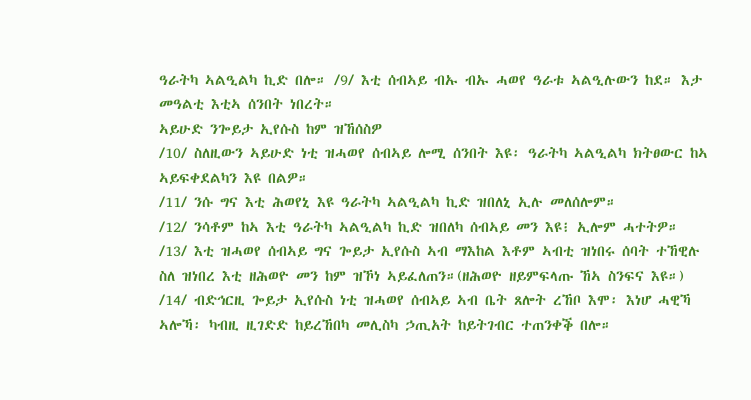ዓራትካ ኣልዒልካ ኪድ በሎ። /9/ እቲ ሰብኣይ ብኡ ብኡ ሓወየ ዓራቱ ኣልዒሉውን ከደ። እታ መዓልቲ እቲኣ ሰንበት ነበረት።
ኣይሁድ ንጐይታ ኢየሱስ ከም ዝኸሰስዎ
/10/ ስለዚውን ኣይሁድ ነቲ ዝሓወየ ሰብኣይ ሎሚ ሰንበት እዩ፡ ዓራትካ ኣልዒልካ ክትፀውር ከኣ ኣይፍቀደልካን እዩ በልዎ።
/11/ ንሱ ግና እቲ ሕወየኒ እዩ ዓራትካ ኣልዒልካ ኪድ ዝበለኒ ኢሉ መለሰሎም።
/12/ ንሳቶም ከኣ እቲ ዓራትካ ኣልዒልካ ኪድ ዝበለካ ሰብኣይ መን እዩ፧ ኢሎም ሓተትዎ።
/13/ እቲ ዝሓወየ ሰብኣይ ግና ጐይታ ኢየሱስ ኣብ ማእከል እቶም ኣብቲ ዝነበሩ ሰባት ተኸዊሉ ስለ ዝነበረ እቲ ዘሕወዮ መን ከም ዝኾነ ኣይፈለጠን።(ዘሕወዮ ዘይምፍላጡ ኸኣ ስንፍና እዩ።)
/14/ ብድኅርዚ ጐይታ ኢየሱስ ነቲ ዝሓወየ ሰብኣይ ኣብ ቤት ጸሎት ረኸቦ እሞ፡ እነሆ ሓዊኻ ኣሎኻ፡ ካብዚ ዚገድድ ከይረኸበካ መሊስካ ኃጢአት ከይትገብር ተጠንቀቕ በሎ።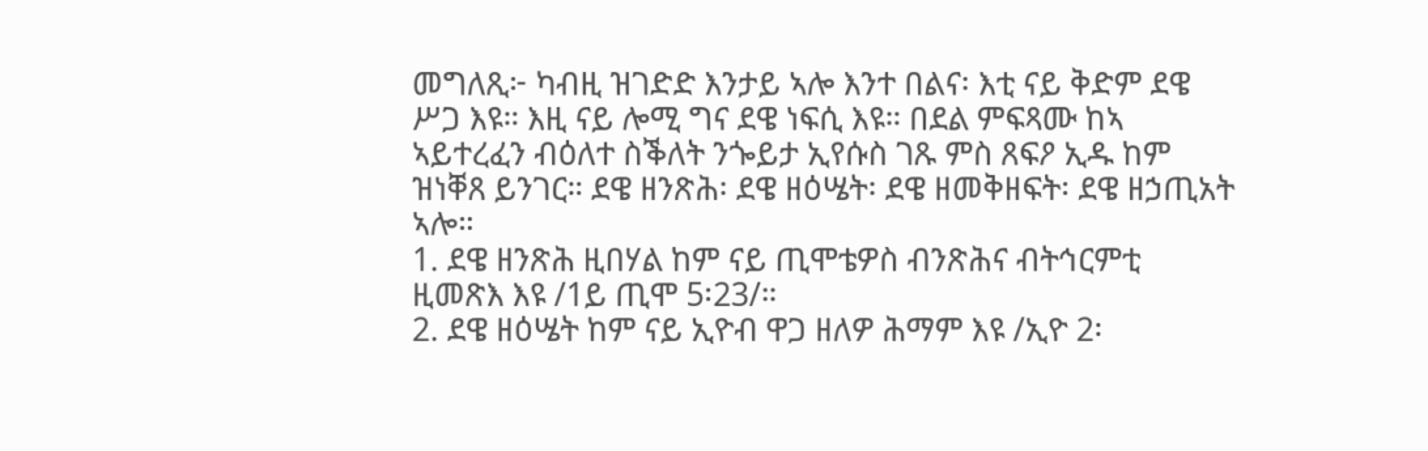መግለጺ፦ ካብዚ ዝገድድ እንታይ ኣሎ እንተ በልና፡ እቲ ናይ ቅድም ደዌ ሥጋ እዩ። እዚ ናይ ሎሚ ግና ደዌ ነፍሲ እዩ። በደል ምፍጻሙ ከኣ ኣይተረፈን ብዕለተ ስቕለት ንጐይታ ኢየሱስ ገጹ ምስ ጸፍዖ ኢዱ ከም ዝነቐጸ ይንገር። ደዌ ዘንጽሕ፡ ደዌ ዘዕሤት፡ ደዌ ዘመቅዘፍት፡ ደዌ ዘኃጢአት ኣሎ።
1. ደዌ ዘንጽሕ ዚበሃል ከም ናይ ጢሞቴዎስ ብንጽሕና ብትኅርምቲ ዚመጽእ እዩ /1ይ ጢሞ 5፡23/።
2. ደዌ ዘዕሤት ከም ናይ ኢዮብ ዋጋ ዘለዎ ሕማም እዩ /ኢዮ 2፡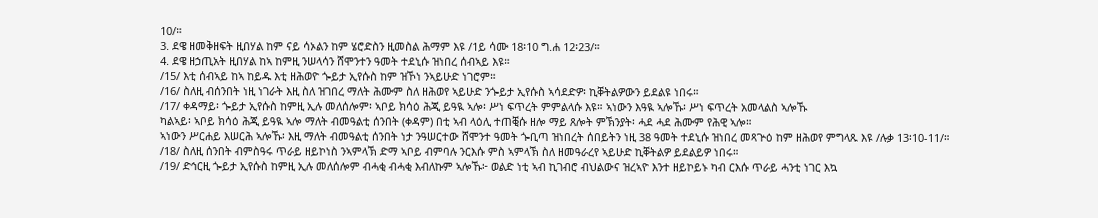10/።
3. ደዌ ዘመቅዘፍት ዚበሃል ከም ናይ ሳኦልን ከም ሄሮድስን ዚመስል ሕማም እዩ /1ይ ሳሙ 18፡10 ግ.ሐ 12፡23/።
4. ደዌ ዘኃጢአት ዚበሃል ከኣ ከምዚ ንሠላሳን ሸሞንተን ዓመት ተደኒሱ ዝነበረ ሰብኣይ እዩ።
/15/ እቲ ሰብኣይ ከኣ ከይዱ እቲ ዘሕወዮ ጐይታ ኢየሱስ ከም ዝኾነ ንኣይሁድ ነገሮም።
/16/ ስለዚ ብሰንበት ነዚ ነገራት እዚ ስለ ዝገበረ ማለት ሕሙም ስለ ዘሕወየ ኣይሁድ ንጐይታ ኢየሱስ ኣሳደድዎ፡ ኪቐትልዎውን ይደልዩ ነበሩ።
/17/ ቀዳማይ፡ ጐይታ ኢየሱስ ከምዚ ኢሉ መለሰሎም፡ ኣቦይ ክሳዕ ሕጂ ይዓዪ ኣሎ፡ ሥነ ፍጥረት ምምልላሱ እዩ። ኣነውን እዓዪ ኣሎኹ፡ ሥነ ፍጥረት አመላልስ ኣሎኹ
ካልኣይ፡ ኣቦይ ክሳዕ ሕጂ ይዓዪ ኣሎ ማለት ብመዓልቲ ሰንበት (ቀዳም) በቲ ኣብ ላዕሊ ተጠቒሱ ዘሎ ማይ ጸሎት ምኽንያት፡ ሓደ ሓደ ሕሙም የሕዊ ኣሎ።
ኣነውን ሥርሐይ እሠርሕ ኣሎኹ፡ እዚ ማለት ብመዓልቲ ሰንበት ነታ ንዓሠርተው ሸሞንተ ዓመት ጐቢጣ ዝነበረት ሰበይትን ነዚ 38 ዓመት ተደኒሱ ዝነበረ መጻጕዕ ከም ዘሕወየ ምግላጹ እዩ /ሉቃ 13፡10-11/።
/18/ ስለዚ ሰንበት ብምስዓሩ ጥራይ ዘይኮነስ ንኣምላኽ ድማ ኣቦይ ብምባሉ ንርእሱ ምስ ኣምላኽ ስለ ዘመዓራረየ ኣይሁድ ኪቐትልዎ ይደልይዎ ነበሩ።
/19/ ድኅርዚ ጐይታ ኢየሱስ ከምዚ ኢሉ መለሰሎም ብሓቂ ብሓቂ እብለኩም ኣሎኹ፦ ወልድ ነቲ ኣብ ኪገብሮ ብህልውና ዝረኣዮ እንተ ዘይኮይኑ ካብ ርእሱ ጥራይ ሓንቲ ነገር እኳ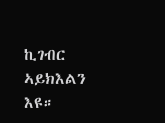ኪገብር ኣይክእልን እዩ።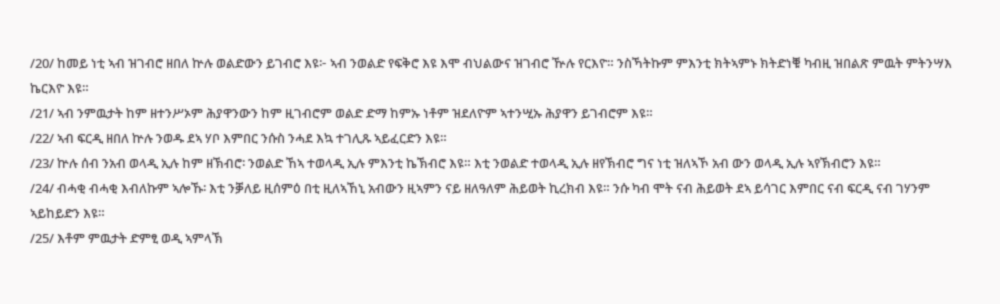/20/ ከመይ ነቲ ኣብ ዝገብሮ ዘበለ ኵሉ ወልድውን ይገብሮ እዩ፦ ኣብ ንወልድ የፍቅሮ እዩ እሞ ብህልውና ዝገብሮ ዅሉ የርእዮ። ንስኻትኩም ምእንቲ ክትኣምኑ ክትድነቑ ካብዚ ዝበልጽ ምዉት ምትንሣእ ኬርእዮ እዩ።
/21/ ኣብ ንምዉታት ከም ዘተንሥኦም ሕያዋንውን ከም ዚገብሮም ወልድ ድማ ከምኡ ነቶም ዝደለዮም ኣተንሢኡ ሕያዋን ይገብሮም እዩ።
/22/ ኣብ ፍርዲ ዘበለ ኵሉ ንወዱ ደኣ ሃቦ እምበር ንሱስ ንሓደ እኳ ተገሊጹ ኣይፈርድን እዩ።
/23/ ኵሉ ሰብ ንአብ ወላዲ ኢሉ ከም ዘኽብሮ፡ ንወልድ ኸኣ ተወላዲ ኢሉ ምእንቲ ኬኽብሮ እዩ። እቲ ንወልድ ተወላዲ ኢሉ ዘየኽብሮ ግና ነቲ ዝለኣኾ አብ ውን ወላዲ ኢሉ ኣየኽብሮን እዩ።
/24/ ብሓቂ ብሓቂ እብለኩም ኣሎኹ፡ እቲ ንቓለይ ዚሰምዕ በቲ ዚለኣኸኒ አብውን ዚኣምን ናይ ዘለዓለም ሕይወት ኪረክብ እዩ። ንሱ ካብ ሞት ናብ ሕይወት ደኣ ይሳገር እምበር ናብ ፍርዲ ናብ ገሃንም ኣይከይድን እዩ።
/25/ እቶም ምዉታት ድምፂ ወዲ ኣምላኽ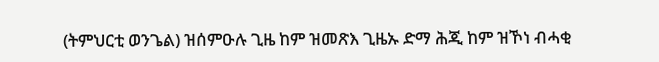(ትምህርቲ ወንጌል) ዝሰምዑሉ ጊዜ ከም ዝመጽእ ጊዜኡ ድማ ሕጂ ከም ዝኾነ ብሓቂ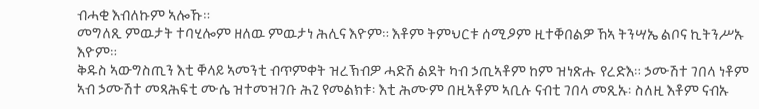ብሓቂ እብለኩም ኣሎኹ።
መግለጺ ምዉታት ተባሂሎም ዘለዉ ምዉታነ ሕሊና እዮም። እቶም ትምህርቱ ሰሚዖም ዚተቐበልዎ ኸኣ ትንሣኤ ልቦና ኪትንሥኡ እዮም።
ቅዱስ ኣውግስጢን እቲ ቐላይ ኣመንቲ ብጥምቀት ዝረኽብዎ ሓድሽ ልደት ካብ ኃጢኣቶም ከም ዝነጽሑ የረድእ። ኃሙሽተ ገበላ ነቶም ኣብ ኃሙሽተ መጻሕፍቲ ሙሴ ዝተመዝገቡ ሕጊ የመልክቱ፡ እቲ ሕሙም በዚኣቶም ኣቢሉ ናብቲ ገበላ መጺኡ፡ ስለዚ እቶም ናብኡ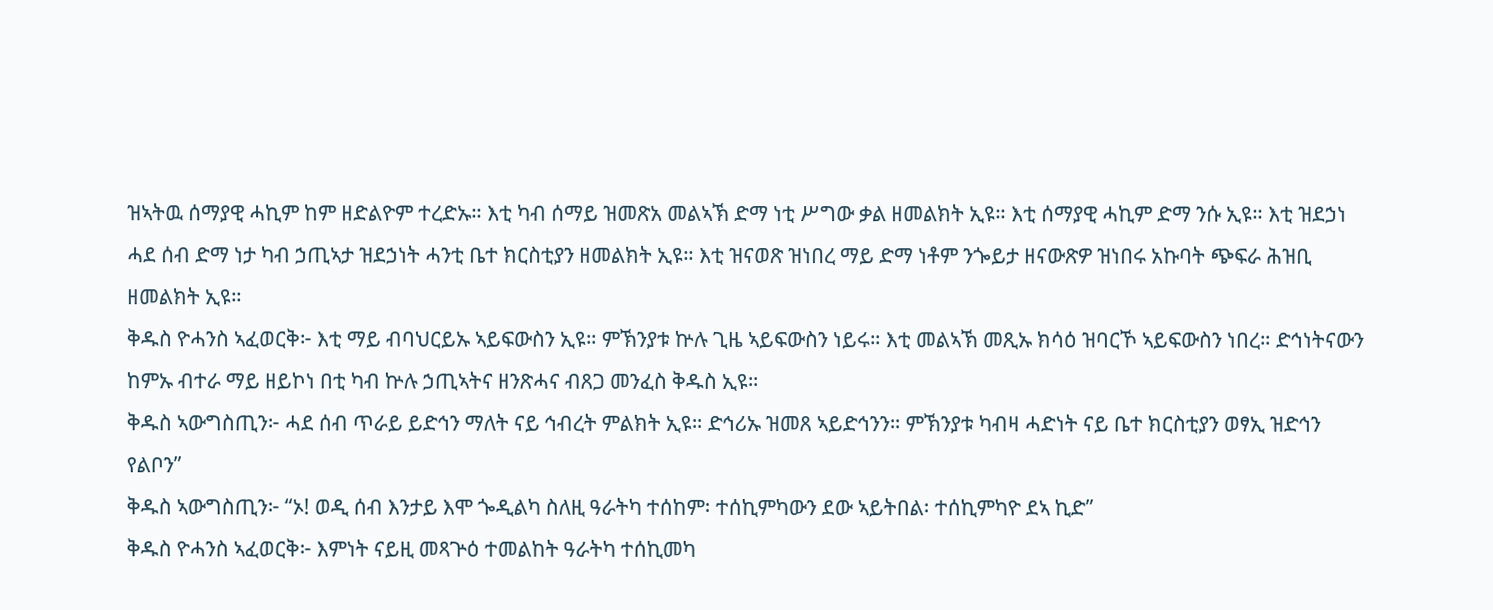ዝኣትዉ ሰማያዊ ሓኪም ከም ዘድልዮም ተረድኡ። እቲ ካብ ሰማይ ዝመጽአ መልኣኽ ድማ ነቲ ሥግው ቃል ዘመልክት ኢዩ። እቲ ሰማያዊ ሓኪም ድማ ንሱ ኢዩ። እቲ ዝደኃነ ሓደ ሰብ ድማ ነታ ካብ ኃጢኣታ ዝደኃነት ሓንቲ ቤተ ክርስቲያን ዘመልክት ኢዩ። እቲ ዝናወጽ ዝነበረ ማይ ድማ ነቶም ንጐይታ ዘናውጽዎ ዝነበሩ አኩባት ጭፍራ ሕዝቢ ዘመልክት ኢዩ።
ቅዱስ ዮሓንስ ኣፈወርቅ፦ እቲ ማይ ብባህርይኡ ኣይፍውስን ኢዩ። ምኽንያቱ ኵሉ ጊዜ ኣይፍውስን ነይሩ። እቲ መልኣኽ መጺኡ ክሳዕ ዝባርኾ ኣይፍውስን ነበረ። ድኅነትናውን ከምኡ ብተራ ማይ ዘይኮነ በቲ ካብ ኵሉ ኃጢኣትና ዘንጽሓና ብጸጋ መንፈስ ቅዱስ ኢዩ።
ቅዱስ ኣውግስጢን፦ ሓደ ሰብ ጥራይ ይድኅን ማለት ናይ ኅብረት ምልክት ኢዩ። ድኅሪኡ ዝመጸ ኣይድኅንን። ምኽንያቱ ካብዛ ሓድነት ናይ ቤተ ክርስቲያን ወፃኢ ዝድኅን የልቦን”
ቅዱስ ኣውግስጢን፦ “ኦ! ወዲ ሰብ እንታይ እሞ ጐዲልካ ስለዚ ዓራትካ ተሰከም፡ ተሰኪምካውን ደው ኣይትበል፡ ተሰኪምካዮ ደኣ ኪድ”
ቅዱስ ዮሓንስ ኣፈወርቅ፦ እምነት ናይዚ መጻጕዕ ተመልከት ዓራትካ ተሰኪመካ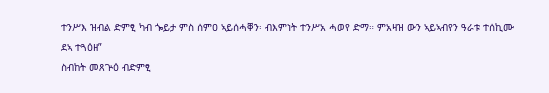ተንሥእ ዝብል ድምፂ ካብ ጐይታ ምስ ሰምዐ ኣይሰሓቐን፡ ብእምነት ተንሥአ ሓወየ ድማ። ምአዛዝ ውን ኣይኣብየን ዓራቱ ተሰኪሙ ደኣ ተጓዕዘ”
ስብከት መጸጕዕ ብድምፂ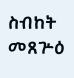ስብከት መጸጕዕ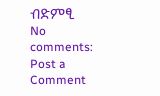ብድምፂ
No comments:
Post a Comment